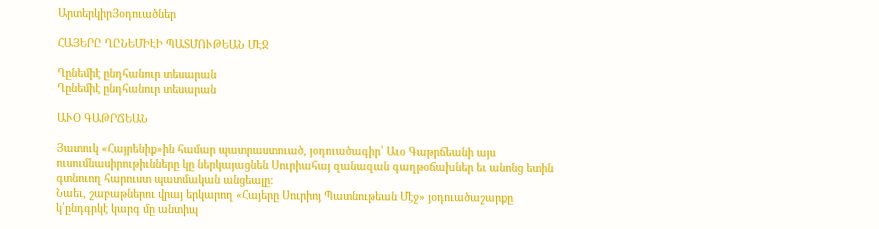ԱրտերկիրՅօդուածներ

ՀԱՅԵՐԸ ՂԸՆԵՄԻԷԻ ՊԱՏՄՈՒԹԵԱՆ ՄԷՋ

Ղընեմիէ ընդհանուր տեսարան
Ղընեմիէ ընդհանուր տեսարան

ԱՒՕ ԳԱԹՐՃԵԱՆ

Յատուկ «Հայրենիք»ին համար պատրաստուած, յօդուածագիր՝ Աւօ Գաթրճեանի այս ուսումնասիրութիւնները կը ներկայացնեն Սուրիահայ զանազան գաղթօճախներ եւ անոնց ետին գտնուող հարուստ պատմական անցեալը:
Նաեւ, շաբաթներու վրայ երկարող «Հայերը Սուրիոյ Պատնութեան Մէջ» յօդուածաշարքը կ՛ընդգրկէ կարգ մը անտիպ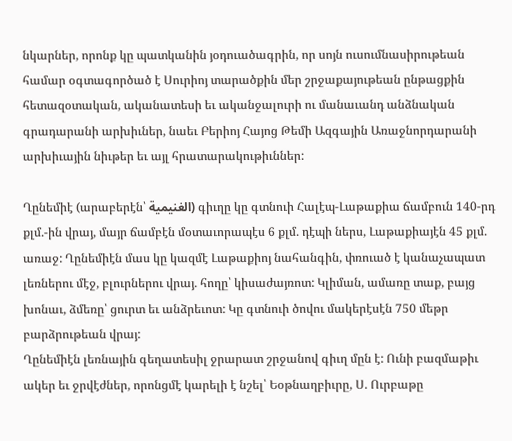նկարներ, որոնք կը պատկանին յօդուածագրին, որ սոյն ուսումնասիրութեան համար օգտագործած է Սուրիոյ տարածքին մեր շրջաքայութեան ընթացքին հետազօտական, ականատեսի եւ ականջալուրի ու մանաւանդ անձնական գրադարանի արխիւներ, նաեւ Բերիոյ Հայոց Թեմի Ազգային Առաջնորդարանի արխիւային նիւթեր եւ այլ հրատարակութիւններ:

Ղընեմիէ (արաբերէն՝ الغنيمية) գիւղը կը գտնուի Հալէպ-Լաթաքիա ճամբուն 140-րդ քլմ.-ին վրայ, մայր ճամբէն մօտաւորապէս 6 քլմ. դէպի ներս, Լաթաքիայէն 45 քլմ. առաջ: Ղընեմիէն մաս կը կազմէ Լաթաքիոյ նահանգին, փռուած է կանաչապատ լեռներու մէջ, բլուրներու վրայ. հողը՝ կիսաժայռոտ: Կլիման, ամառը տաք, բայց խոնաւ, ձմեռը՝ ցուրտ եւ անձրեւոտ: Կը գտնուի ծովու մակերէսէն 750 մեթր բարձրութեան վրայ:
Ղընեմիէն լեռնային գեղատեսիլ ջրարատ շրջանով գիւղ մըն է: Ունի բազմաթիւ ակեր եւ ջրվէժներ, որոնցմէ կարելի է նշել՝ Եօթնաղբիւրը, Ս. Ուրբաթը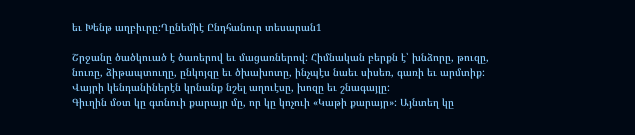եւ Խենթ աղբիւրը:Ղընեմիէ Ընդհանուր տեսարան1

Շրջանը ծածկուած է ծառերով եւ մացառներով: Հիմնական բերքն է՝ խնձորը, թուզը, նուռը, ձիթապտուղը, ընկոյզը եւ ծխախոտը, ինչպէս նաեւ սիսեռ, գառի եւ արմտիք:
Վայրի կենդանիներէն կրնանք նշել աղուէսը, խոզը եւ շնագայլը:
Գիւղին մօտ կը գտնուի քարայր մը, որ կը կոչուի «Կաթի քարայր»: Այնտեղ կը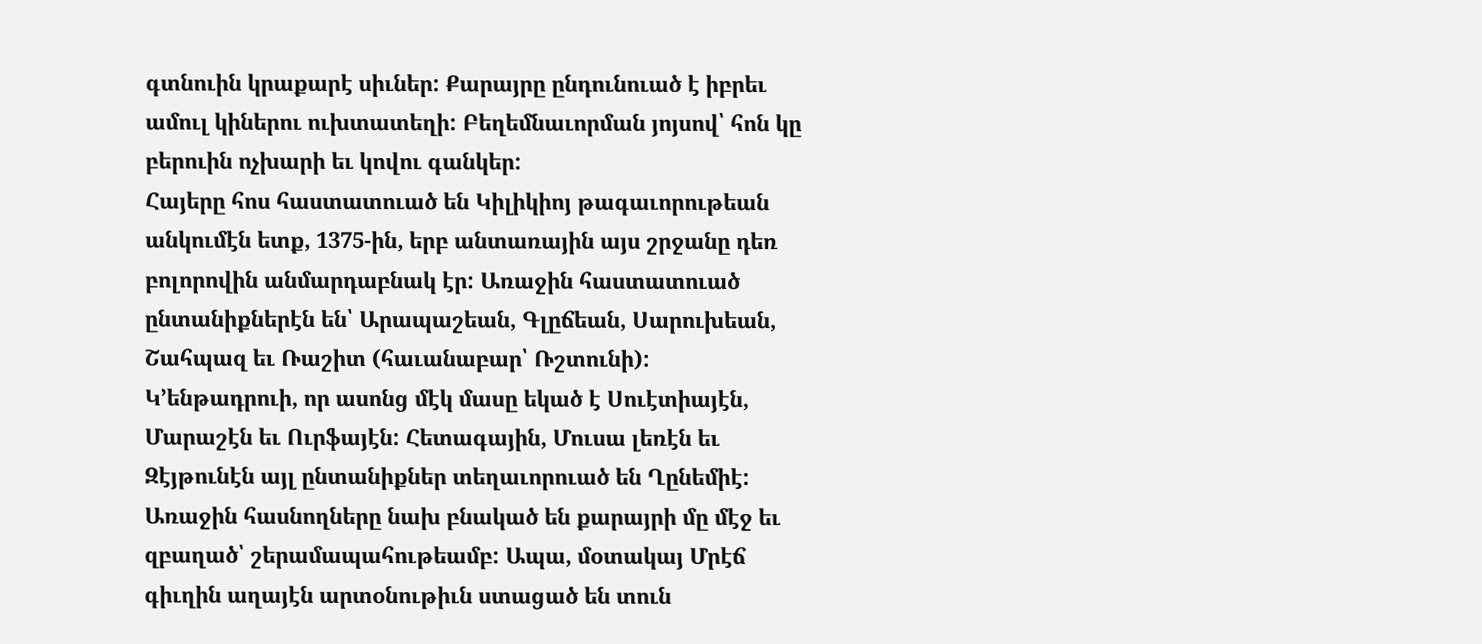գտնուին կրաքարէ սիւներ: Քարայրը ընդունուած է իբրեւ ամուլ կիներու ուխտատեղի: Բեղեմնաւորման յոյսով՝ հոն կը բերուին ոչխարի եւ կովու գանկեր:
Հայերը հոս հաստատուած են Կիլիկիոյ թագաւորութեան անկումէն ետք, 1375-ին, երբ անտառային այս շրջանը դեռ բոլորովին անմարդաբնակ էր: Առաջին հաստատուած ընտանիքներէն են՝ Արապաշեան, Գլըճեան, Սարուխեան, Շահպազ եւ Ռաշիտ (հաւանաբար՝ Ռշտունի): Կ’ենթադրուի, որ ասոնց մէկ մասը եկած է Սուէտիայէն, Մարաշէն եւ Ուրֆայէն: Հետագային, Մուսա լեռէն եւ Զէյթունէն այլ ընտանիքներ տեղաւորուած են Ղընեմիէ:
Առաջին հասնողները նախ բնակած են քարայրի մը մէջ եւ զբաղած՝ շերամապահութեամբ: Ապա, մօտակայ Մրէճ գիւղին աղայէն արտօնութիւն ստացած են տուն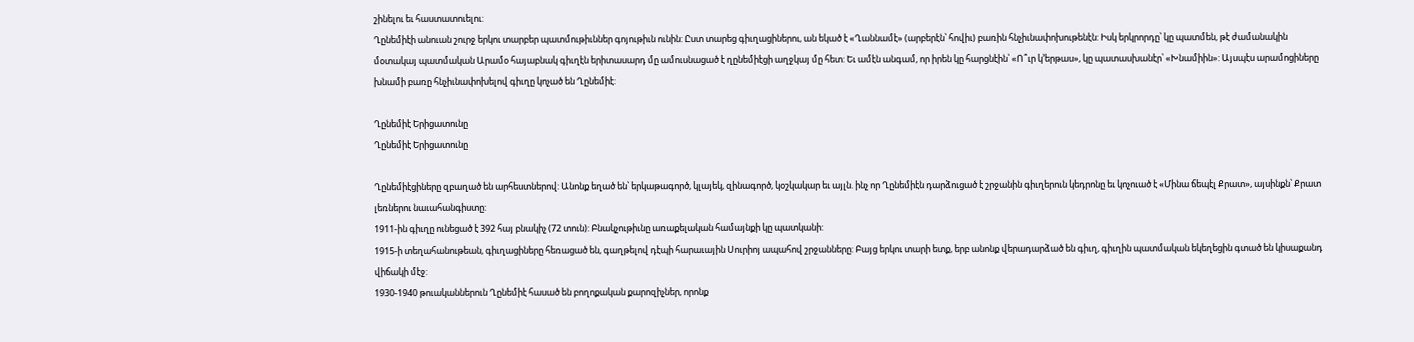շինելու եւ հաստատուելու:
Ղընեմիէի անուան շուրջ երկու տարբեր պատմութիւններ գոյութիւն ունին: Ըստ տարեց գիւղացիներու, ան եկած է «Ղաննամէ» (արբերէն՝ հովիւ) բառին հնչիւնափոխութենէն: Իսկ երկրորդը՝ կը պատմեն, թէ ժամանակին մօտակայ պատմական Արամօ հայաբնակ գիւղէն երիտասարդ մը ամուսնացած է ղընեմիէցի աղջկայ մը հետ: Եւ ամէն անգամ, որ իրեն կը հարցնէին՝ «Ո՞ւր կ’երթաս», կը պատասխանէր՝ «Խնամիին»: Այսպէս արամոցիները խնամի բառը հնչիւնափոխելով գիւղը կոչած են Ղընեմիէ:

Ղընեմիէ Երիցատունը
Ղընեմիէ Երիցատունը

Ղընեմիէցիները զբաղած են արհեստներով: Անոնք եղած են՝ երկաթագործ, կլայեկ, զինագործ, կօշկակար եւ այլն. ինչ որ Ղընեմիէն դարձուցած է շրջանին գիւղերուն կեդրոնը եւ կոչուած է «Մինա ճեպէլ Քրատ», այսինքն՝ Քրատ լեռներու նաւահանգիստը:
1911-ին գիւղը ունեցած է 392 հայ բնակիչ (72 տուն): Բնակչութիւնը առաքելական համայնքի կը պատկանի:
1915-ի տեղահանութեան, գիւղացիները հեռացած են, գաղթելով դէպի հարաւային Սուրիոյ ապահով շրջանները: Բայց երկու տարի ետք, երբ անոնք վերադարձած են գիւղ, գիւղին պատմական եկեղեցին գտած են կիսաքանդ վիճակի մէջ:
1930-1940 թուականներուն Ղընեմիէ հասած են բողոքական քարոզիչներ, որոնք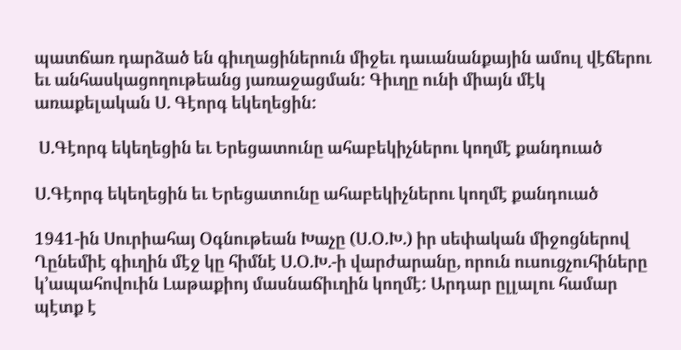պատճառ դարձած են գիւղացիներուն միջեւ դաւանանքային ամուլ վէճերու եւ անհասկացողութեանց յառաջացման: Գիւղը ունի միայն մէկ առաքելական Ս. Գէորգ եկեղեցին:

 Ս.Գէորգ եկեղեցին եւ Երեցատունը ահաբեկիչներու կողմէ քանդուած

Ս.Գէորգ եկեղեցին եւ Երեցատունը ահաբեկիչներու կողմէ քանդուած

1941-ին Սուրիահայ Օգնութեան Խաչը (Ս.Օ.Խ.) իր սեփական միջոցներով Ղընեմիէ գիւղին մէջ կը հիմնէ Ս.Օ.Խ.-ի վարժարանը, որուն ուսուցչուհիները կ’ապահովուին Լաթաքիոյ մասնաճիւղին կողմէ: Արդար ըլլալու համար պէտք է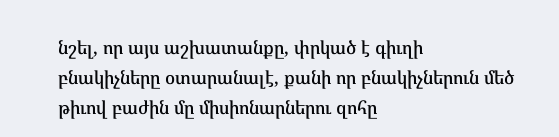նշել, որ այս աշխատանքը, փրկած է գիւղի բնակիչները օտարանալէ, քանի որ բնակիչներուն մեծ թիւով բաժին մը միսիոնարներու զոհը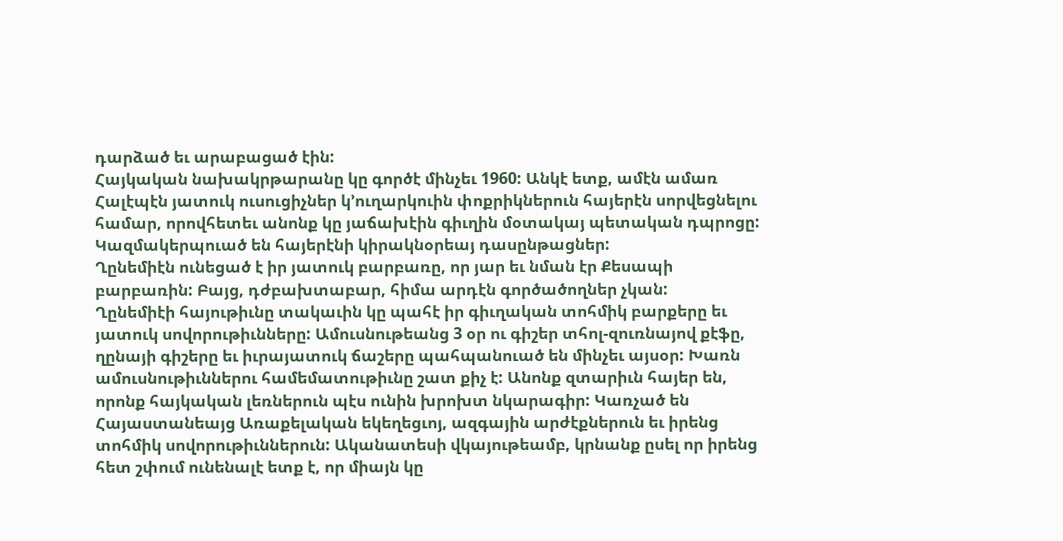դարձած եւ արաբացած էին:
Հայկական նախակրթարանը կը գործէ մինչեւ 1960: Անկէ ետք, ամէն ամառ Հալէպէն յատուկ ուսուցիչներ կ’ուղարկուին փոքրիկներուն հայերէն սորվեցնելու համար, որովհետեւ անոնք կը յաճախէին գիւղին մօտակայ պետական դպրոցը: Կազմակերպուած են հայերէնի կիրակնօրեայ դասընթացներ:
Ղընեմիէն ունեցած է իր յատուկ բարբառը, որ յար եւ նման էր Քեսապի բարբառին: Բայց, դժբախտաբար, հիմա արդէն գործածողներ չկան:
Ղընեմիէի հայութիւնը տակաւին կը պահէ իր գիւղական տոհմիկ բարքերը եւ յատուկ սովորութիւնները: Ամուսնութեանց 3 օր ու գիշեր տհոլ-զուռնայով քէֆը, ղընայի գիշերը եւ իւրայատուկ ճաշերը պահպանուած են մինչեւ այսօր: Խառն ամուսնութիւններու համեմատութիւնը շատ քիչ է: Անոնք զտարիւն հայեր են, որոնք հայկական լեռներուն պէս ունին խրոխտ նկարագիր: Կառչած են Հայաստանեայց Առաքելական եկեղեցւոյ, ազգային արժէքներուն եւ իրենց տոհմիկ սովորութիւններուն: Ականատեսի վկայութեամբ, կրնանք ըսել որ իրենց հետ շփում ունենալէ ետք է, որ միայն կը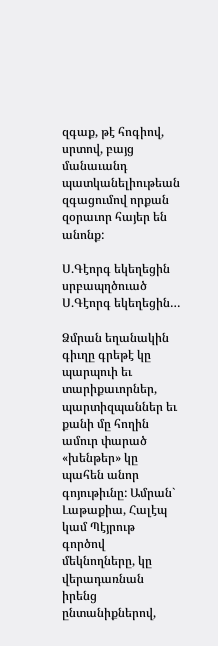զգաք, թէ հոգիով, սրտով, բայց մանաւանդ պատկանելիութեան զգացումով որքան զօրաւոր հայեր են անոնք:

Ս.Գէորգ եկեղեցին սրբապղծուած
Ս.Գէորգ եկեղեցին…

Ձմրան եղանակին գիւղը գրեթէ կը պարպուի եւ տարիքաւորներ, պարտիզպաններ եւ քանի մը հողին ամուր փարած «խենթեր» կը պահեն անոր գոյութիւնը: Ամրան` Լաթաքիա, Հալէպ կամ Պէյրութ գործով մեկնողները, կը վերադառնան իրենց ընտանիքներով,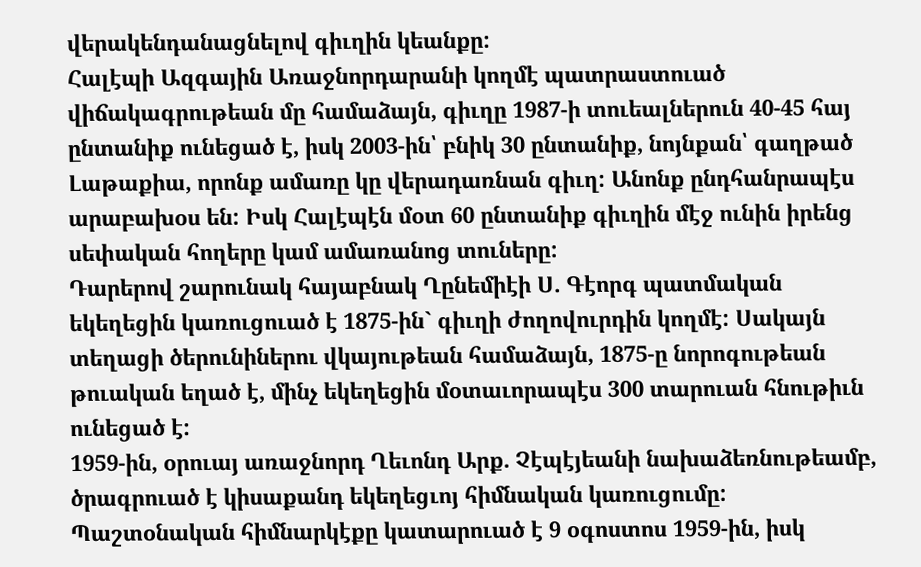վերակենդանացնելով գիւղին կեանքը:
Հալէպի Ազգային Առաջնորդարանի կողմէ պատրաստուած վիճակագրութեան մը համաձայն, գիւղը 1987-ի տուեալներուն 40-45 հայ ընտանիք ունեցած է, իսկ 2003-ին՝ բնիկ 30 ընտանիք, նոյնքան՝ գաղթած Լաթաքիա, որոնք ամառը կը վերադառնան գիւղ: Անոնք ընդհանրապէս արաբախօս են: Իսկ Հալէպէն մօտ 60 ընտանիք գիւղին մէջ ունին իրենց սեփական հողերը կամ ամառանոց տուները:
Դարերով շարունակ հայաբնակ Ղընեմիէի Ս. Գէորգ պատմական եկեղեցին կառուցուած է 1875-ին` գիւղի ժողովուրդին կողմէ: Սակայն տեղացի ծերունիներու վկայութեան համաձայն, 1875-ը նորոգութեան թուական եղած է, մինչ եկեղեցին մօտաւորապէս 300 տարուան հնութիւն ունեցած է:
1959-ին, օրուայ առաջնորդ Ղեւոնդ Արք. Չէպէյեանի նախաձեռնութեամբ, ծրագրուած է կիսաքանդ եկեղեցւոյ հիմնական կառուցումը: Պաշտօնական հիմնարկէքը կատարուած է 9 օգոստոս 1959-ին, իսկ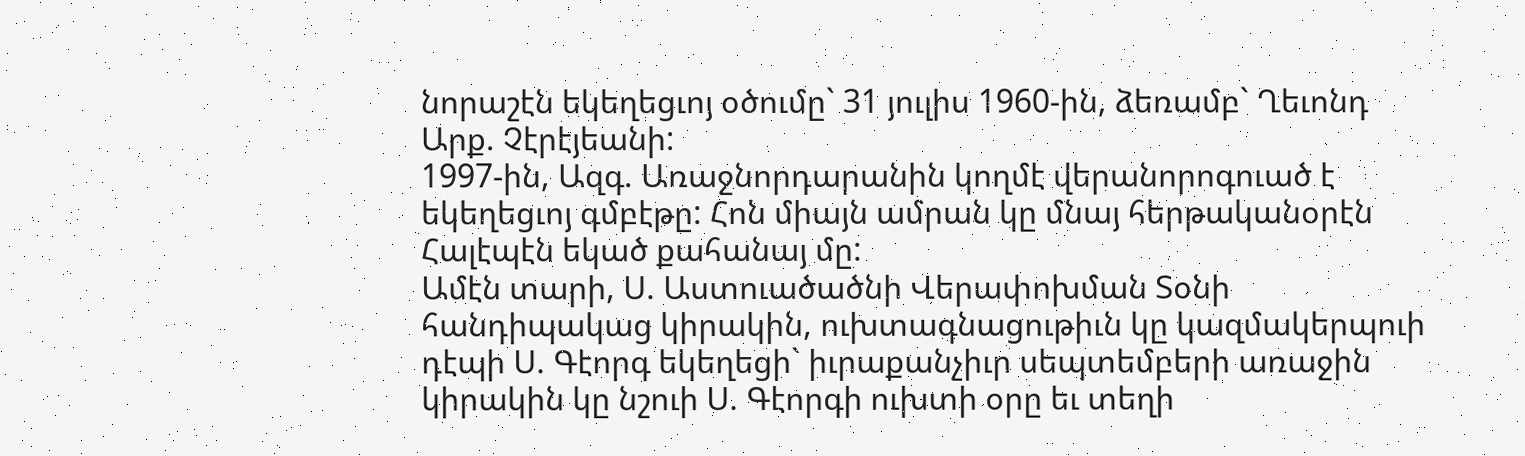նորաշէն եկեղեցւոյ օծումը` 31 յուլիս 1960-ին, ձեռամբ` Ղեւոնդ Արք. Չէրէյեանի:
1997-ին, Ազգ. Առաջնորդարանին կողմէ վերանորոգուած է եկեղեցւոյ գմբէթը: Հոն միայն ամրան կը մնայ հերթականօրէն Հալէպէն եկած քահանայ մը:
Ամէն տարի, Ս. Աստուածածնի Վերափոխման Տօնի հանդիպակաց կիրակին, ուխտագնացութիւն կը կազմակերպուի դէպի Ս. Գէորգ եկեղեցի` իւրաքանչիւր սեպտեմբերի առաջին կիրակին կը նշուի Ս. Գէորգի ուխտի օրը եւ տեղի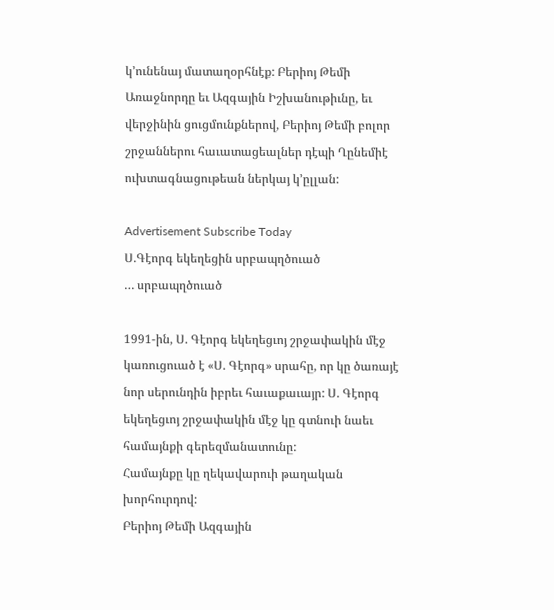կ’ունենայ մատաղօրհնէք: Բերիոյ Թեմի Առաջնորդը եւ Ազգային Իշխանութիւնը, եւ վերջինին ցուցմունքներով, Բերիոյ Թեմի բոլոր շրջաններու հաւատացեալներ դէպի Ղընեմիէ ուխտագնացութեան ներկայ կ’ըլլան:

Advertisement Subscribe Today
Ս.Գէորգ եկեղեցին սրբապղծուած
… սրբապղծուած

1991-ին, Ս. Գէորգ եկեղեցւոյ շրջափակին մէջ կառուցուած է «Ս. Գէորգ» սրահը, որ կը ծառայէ նոր սերունդին իբրեւ հաւաքաւայր: Ս. Գէորգ եկեղեցւոյ շրջափակին մէջ կը գտնուի նաեւ համայնքի գերեզմանատունը:
Համայնքը կը ղեկավարուի թաղական խորհուրդով:
Բերիոյ Թեմի Ազգային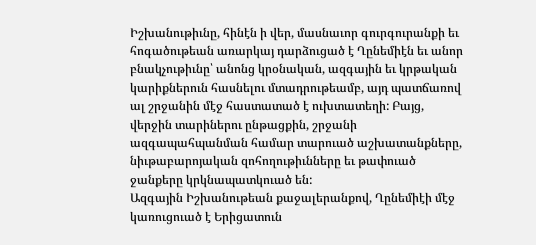Իշխանութիւնը, հինէն ի վեր, մասնաւոր գուրգուրանքի եւ հոգածութեան առարկայ դարձուցած է Ղընեմիէն եւ անոր բնակչութիւնը՝ անոնց կրօնական, ազգային եւ կրթական կարիքներուն հասնելու մտադրութեամբ, այդ պատճառով ալ շրջանին մէջ հաստատած է ուխտատեղի: Բայց, վերջին տարիներու ընթացքին, շրջանի ազգապահպանման համար տարուած աշխատանքները, նիւթաբարոյական զոհողութիւնները եւ թափուած ջանքերը կրկնապատկուած են:
Ազգային Իշխանութեան քաջալերանքով, Ղընեմիէի մէջ կառուցուած է Երիցատուն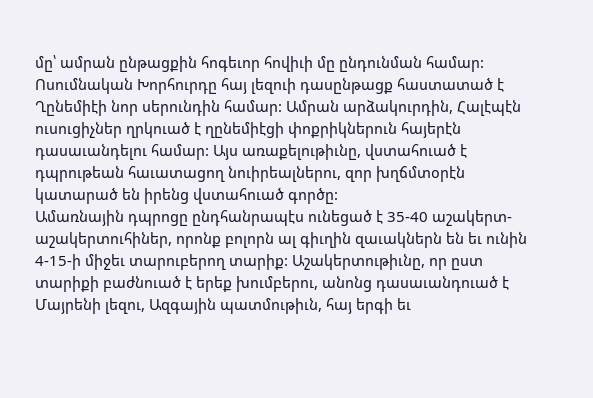մը՝ ամրան ընթացքին հոգեւոր հովիւի մը ընդունման համար:
Ոսումնական Խորհուրդը հայ լեզուի դասընթացք հաստատած է Ղընեմիէի նոր սերունդին համար: Ամրան արձակուրդին, Հալէպէն ուսուցիչներ ղրկուած է ղընեմիէցի փոքրիկներուն հայերէն դասաւանդելու համար: Այս առաքելութիւնը, վստահուած է դպրութեան հաւատացող նուիրեալներու, զոր խղճմտօրէն կատարած են իրենց վստահուած գործը:
Ամառնային դպրոցը ընդհանրապէս ունեցած է 35-40 աշակերտ-աշակերտուհիներ, որոնք բոլորն ալ գիւղին զաւակներն են եւ ունին 4-15-ի միջեւ տարուբերող տարիք: Աշակերտութիւնը, որ ըստ տարիքի բաժնուած է երեք խումբերու, անոնց դասաւանդուած է Մայրենի լեզու, Ազգային պատմութիւն, հայ երգի եւ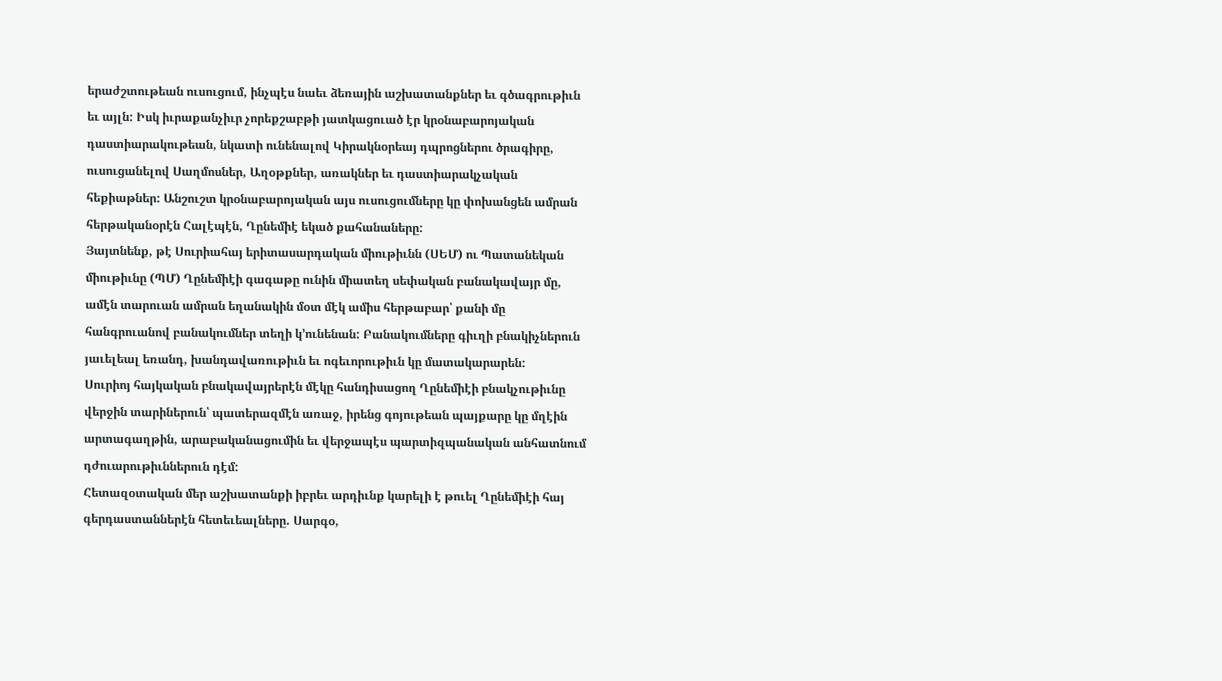երաժշտութեան ուսուցում, ինչպէս նաեւ ձեռային աշխատանքներ եւ գծագրութիւն եւ այլն: Իսկ իւրաքանչիւր չորեքշաբթի յատկացուած էր կրօնաբարոյական դաստիարակութեան, նկատի ունենալով Կիրակնօրեայ դպրոցներու ծրագիրը, ուսուցանելով Սաղմոսներ, Աղօթքներ, առակներ եւ դաստիարակչական հեքիաթներ: Անշուշտ կրօնաբարոյական այս ուսուցումները կը փոխանցեն ամրան հերթականօրէն Հալէպէն, Ղընեմիէ եկած քահանաները:
Յայտնենք, թէ Սուրիահայ երիտասարդական միութիւնն (ՍԵՄ) ու Պատանեկան միութիւնը (ՊՄ) Ղընեմիէի գագաթը ունին միատեղ սեփական բանակավայր մը, ամէն տարուան ամրան եղանակին մօտ մէկ ամիս հերթաբար՝ քանի մը հանգրուանով բանակումներ տեղի կ’ունենան: Բանակումները գիւղի բնակիչներուն յաւելեալ եռանդ, խանդավառութիւն եւ ոգեւորութիւն կը մատակարարեն:
Սուրիոյ հայկական բնակավայրերէն մէկը հանդիսացող Ղընեմիէի բնակչութիւնը վերջին տարիներուն՝ պատերազմէն առաջ, իրենց գոյութեան պայքարը կը մղէին արտագաղթին, արաբականացումին եւ վերջապէս պարտիզպանական անհատնում դժուարութիւններուն դէմ:
Հետազօտական մեր աշխատանքի իբրեւ արդիւնք կարելի է թուել Ղընեմիէի հայ գերդաստաններէն հետեւեալները. Սարգօ,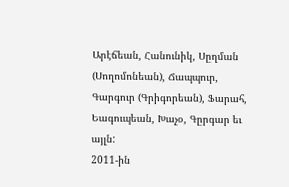Արէճեան, Հանունիկ, Սըղման (Սողոմոնեան), Ճապպուր, Գարգուր (Գրիգորեան), Ֆարահ, Եագուպեան, Խաչօ, Գըրգար եւ այլն:
2011-ին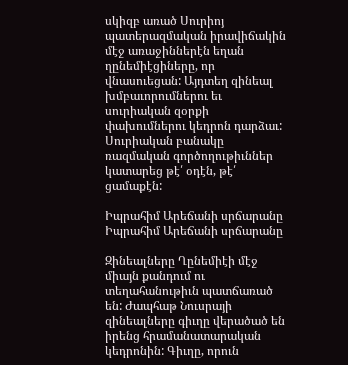սկիզբ առած Սուրիոյ պատերազմական իրավիճակին մէջ առաջիններէն եղան ղընեմիէցիները, որ վնասուեցան: Այդտեղ զինեալ խմբաւորումներու եւ սուրիական զօրքի փախումներու կեդրոն դարձաւ: Սուրիական բանակը ռազմական գործողութիւններ կատարեց թէ՛ օդէն, թէ՛ ցամաքէն:

Իպրահիմ Արեճանի սրճարանը
Իպրահիմ Արեճանի սրճարանը

Զինեալները Ղընեմիէի մէջ միայն քանդում ու տեղահանութիւն պատճառած են: Ժապհաթ Նուսրայի զինեալները գիւղը վերածած են իրենց հրամանատարական կեդրոնին: Գիւղը‚ որուն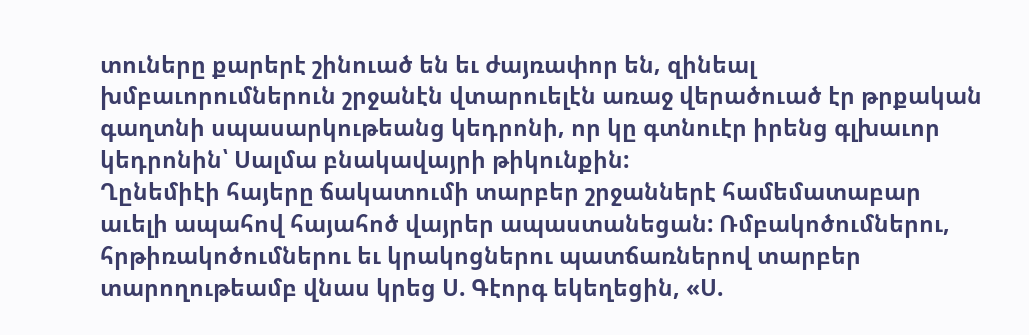տուները քարերէ շինուած են եւ ժայռափոր են‚ զինեալ խմբաւորումներուն շրջանէն վտարուելէն առաջ վերածուած էր թրքական գաղտնի սպասարկութեանց կեդրոնի‚ որ կը գտնուէր իրենց գլխաւոր կեդրոնին՝ Սալմա բնակավայրի թիկունքին:
Ղընեմիէի հայերը ճակատումի տարբեր շրջաններէ համեմատաբար աւելի ապահով հայահոծ վայրեր ապաստանեցան: Ռմբակոծումներու, հրթիռակոծումներու եւ կրակոցներու պատճառներով տարբեր տարողութեամբ վնաս կրեց Ս. Գէորգ եկեղեցին, «Ս.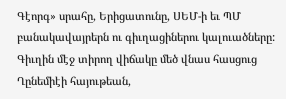Գէորգ» սրահը, Երիցատունը, ՍԵՄ-ի եւ ՊՄ բանակավայրերն ու գիւղացիներու կալուածները:
Գիւղին մէջ տիրող վիճակը մեծ վնաս հասցուց Ղընեմիէի հայութեան,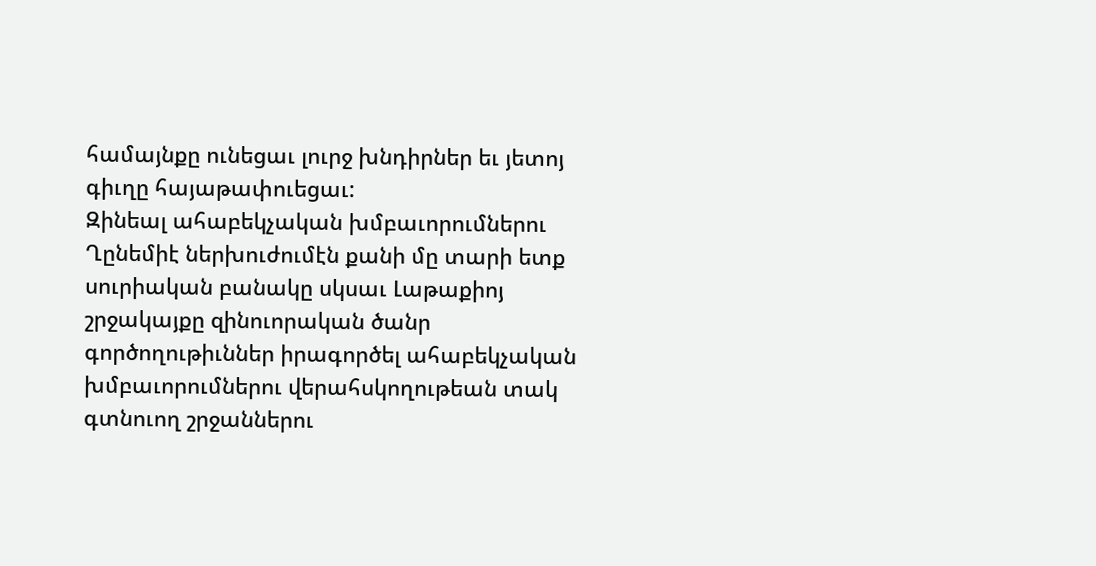համայնքը ունեցաւ լուրջ խնդիրներ եւ յետոյ գիւղը հայաթափուեցաւ:
Զինեալ ահաբեկչական խմբաւորումներու Ղընեմիէ ներխուժումէն քանի մը տարի ետք սուրիական բանակը սկսաւ Լաթաքիոյ շրջակայքը զինուորական ծանր գործողութիւններ իրագործել ահաբեկչական խմբաւորումներու վերահսկողութեան տակ գտնուող շրջաններու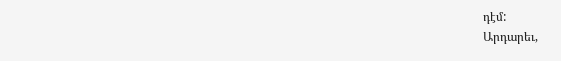դէմ:
Արդարեւ,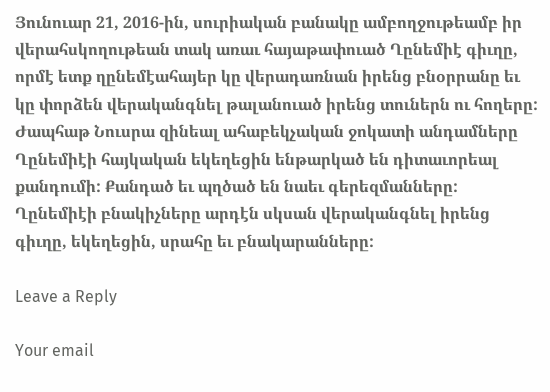Յունուար 21, 2016-ին, սուրիական բանակը ամբողջութեամբ իր վերահսկողութեան տակ առաւ հայաթափուած Ղընեմիէ գիւղը, որմէ ետք ղընեմէահայեր կը վերադառնան իրենց բնօրրանը եւ կը փորձեն վերականգնել թալանուած իրենց տուներն ու հողերը:
Ժապհաթ Նուսրա զինեալ ահաբեկչական ջոկատի անդամները Ղընեմիէի հայկական եկեղեցին ենթարկած են դիտաւորեալ քանդումի: Քանդած եւ պղծած են նաեւ գերեզմանները:
Ղընեմիէի բնակիչները արդէն սկսան վերականգնել իրենց գիւղը, եկեղեցին, սրահը եւ բնակարանները:

Leave a Reply

Your email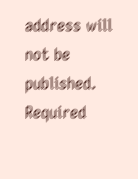address will not be published. Required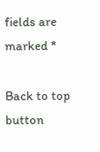fields are marked *

Back to top button